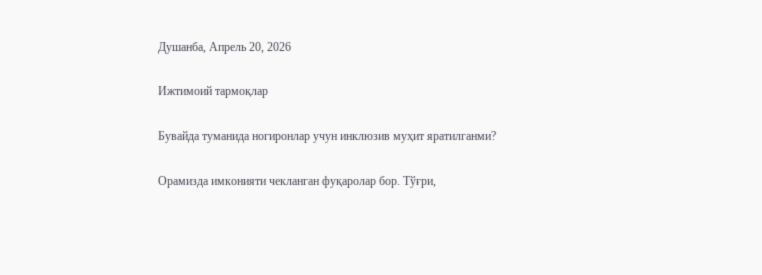Душанба, Апрель 20, 2026

Ижтимоий тармоқлар

Бувайда туманида ногиронлар учун инклюзив муҳит яратилганми?

Орамизда имконияти чекланган фуқаролар бор. Тўғри,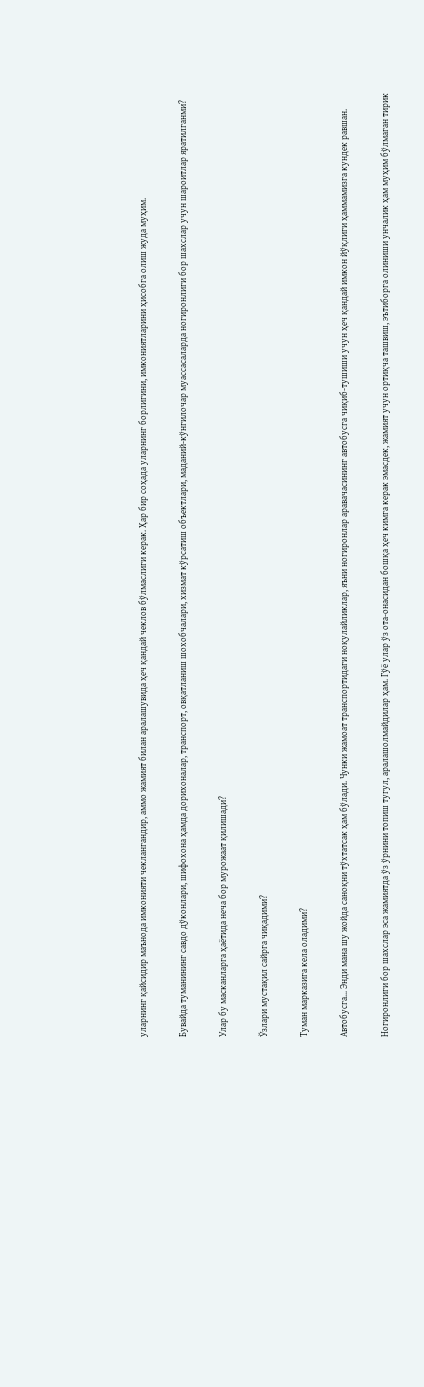уларнинг қайсидир маънода имконияти чеклангандир, аммо жамият билан аралашувида ҳеч қандай чеклов бўлмаслиги керак. Ҳар бир соҳада уларнинг борлигини, имкониятларини ҳисобга олиш жуда муҳим.

Бувайда туманининг савдо дўконлари, шифохона ҳамда дорихоналар, транспорт, овқатланиш шохобчалари, хизмат кўрсатиш объектлари, маданий-кўнгилочар муассасаларда ногиронлиги бор шахслар учун шароитлар яратилганми?

Улар бу масканларга ҳаётида неча бор мурожаат қилишади?

Ўзлари мустақил сайрга чиқадими?

Туман марказига кела оладими?

Автобусга… Энди мана шу жойда саноқни тўхтатсак ҳам бўлади. Чунки жамоат транспортидаги ноқулайликлар, яъни ногиронлар аравачасининг автобусга чиқиб-тушиши учун ҳеч қандай имкон йўқлиги ҳаммамизга кундек равшан.

Ногиронлиги бор шахслар эса жамиятда ўз ўрнини топиш тугул, аралашолмайдилар ҳам. Гўё улар ўз ота-онасидан бошқа ҳеч кимга керак эмасдек, жамият учун ортиқча ташвиш, эътиборга олиниши унчалик ҳам муҳим бўлмаган тирик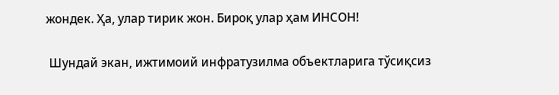жондек. Ҳа, улар тирик жон. Бироқ улар ҳам ИНСОН!

 Шундай экан, ижтимоий инфратузилма объектларига тўсиқсиз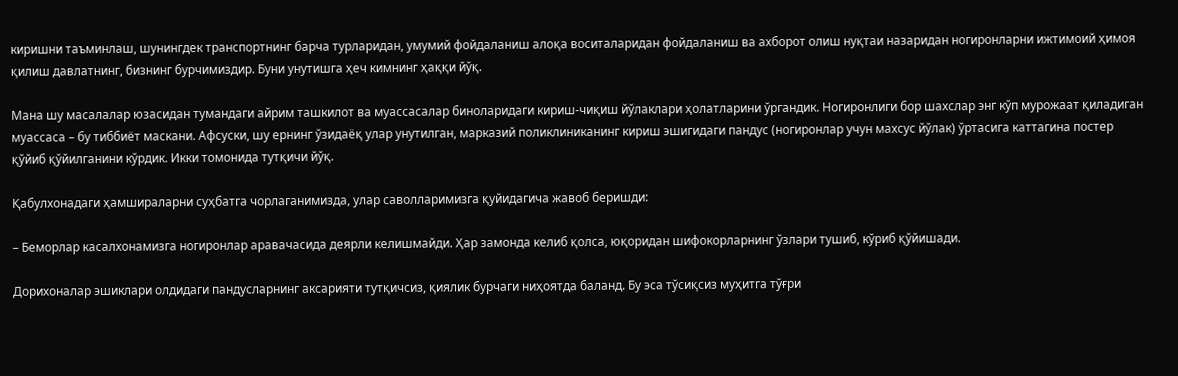киришни таъминлаш, шунингдек транспортнинг барча турларидан, умумий фойдаланиш алоқа воситаларидан фойдаланиш ва ахборот олиш нуқтаи назаридан ногиронларни ижтимоий ҳимоя қилиш давлатнинг, бизнинг бурчимиздир. Буни унутишга ҳеч кимнинг ҳаққи йўқ.

Мана шу масалалар юзасидан тумандаги айрим ташкилот ва муассасалар биноларидаги кириш-чиқиш йўлаклари ҳолатларини ўргандик. Ногиронлиги бор шахслар энг кўп мурожаат қиладиган муассаса – бу тиббиёт маскани. Афсуски, шу ернинг ўзидаёқ улар унутилган, марказий поликлиниканинг кириш эшигидаги пандус (ногиронлар учун махсус йўлак) ўртасига каттагина постер қўйиб қўйилганини кўрдик. Икки томонида тутқичи йўқ.

Қабулхонадаги ҳамшираларни суҳбатга чорлаганимизда, улар саволларимизга қуйидагича жавоб беришди:

– Беморлар касалхонамизга ногиронлар аравачасида деярли келишмайди. Ҳар замонда келиб қолса, юқоридан шифокорларнинг ўзлари тушиб, кўриб қўйишади.

Дорихоналар эшиклари олдидаги пандусларнинг аксарияти тутқичсиз, қиялик бурчаги ниҳоятда баланд. Бу эса тўсиқсиз муҳитга тўғри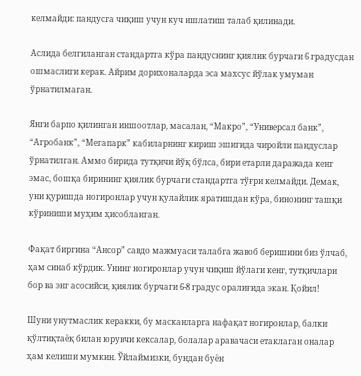келмайди: пандусга чиқиш учун куч ишлатиш талаб қилинади.

Аслида белгиланган стандартга кўра пандуснинг қиялик бурчаги 6 градусдан ошмаслиги керак. Айрим дорихоналарда эса махсус йўлак умуман ўрнатилмаган.

Янги барпо қилинган иншоотлар, масалан, “Макро”, “Универсал банк”, “Агробанк”, “Мегапарк” кабиларнинг кириш эшигида чиройли пандуслар ўрнатилган. Аммо бирида тутқичи йўқ бўлса, бири етарли даражада кенг эмас, бошқа бирининг қиялик бурчаги стандартга тўғри келмайди. Демак, уни қуришда ногиронлар учун қулайлик яратишдан кўра, бинонинг ташқи кўриниши муҳим ҳисобланган.

Фақат биргина “Ансор” савдо мажмуаси талабга жавоб беришини биз ўлчаб, ҳам синаб кўрдик. Унинг ногиронлар учун чиқиш йўлаги кенг, тутқичлари бор ва энг асосийси, қиялик бурчаги 6-8 градус оралиғида экан. Қойил!

Шуни унутмаслик керакки, бу масканларга нафақат ногиронлар, балки қўлтиқтаёқ билан юрувчи кексалар, болалар аравачаси етаклаган оналар ҳам келиши мумкин. Ўйлаймизки, бундан буён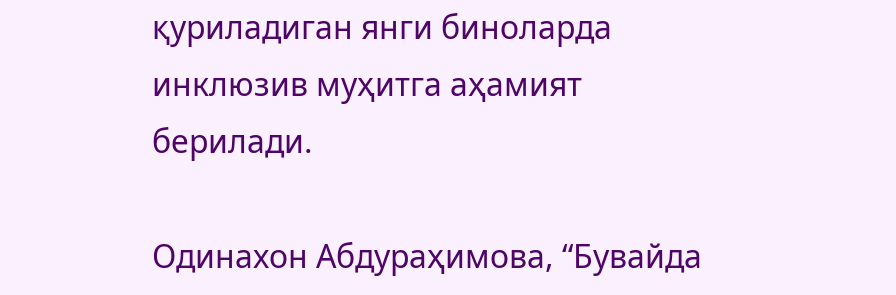қуриладиган янги биноларда инклюзив муҳитга аҳамият берилади.

Одинахон Абдураҳимова, “Бувайда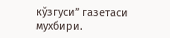кўзгуси” газетаси мухбири.